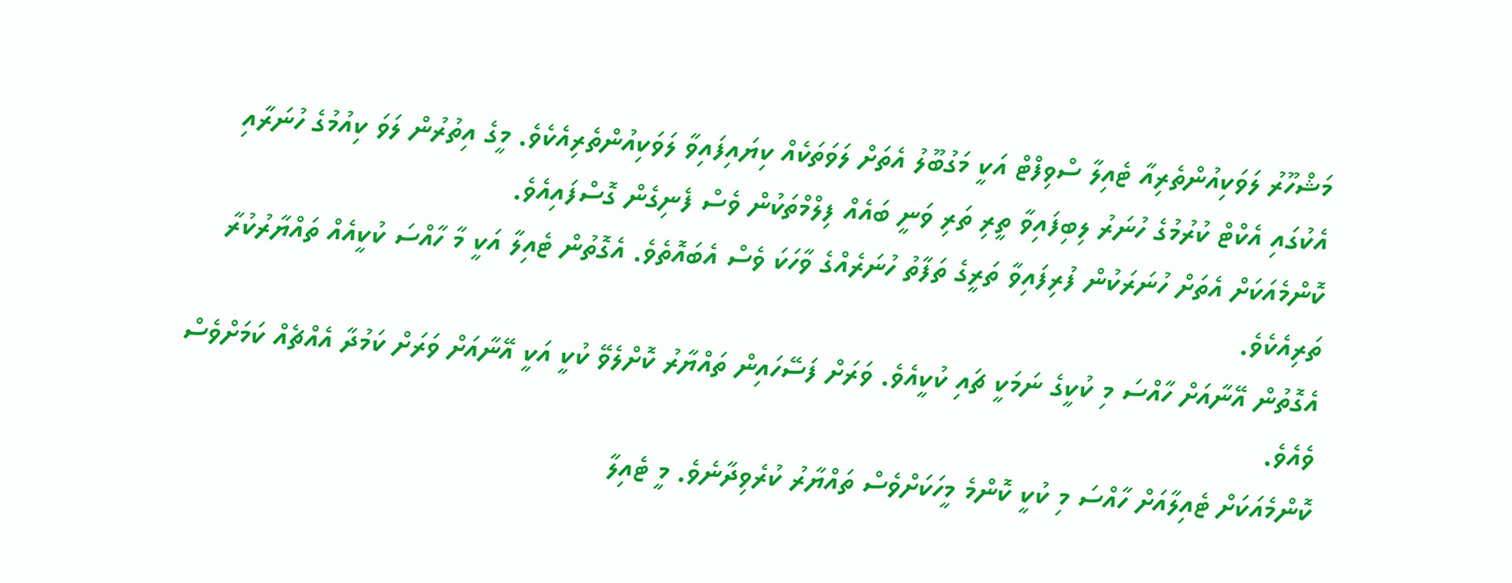މަޝްހޫރު ލަވަކިއުންތެރިއާ ޓެއިލާ ސްވިފްޓް އަކީ މަގުބޫލު އެތަށް ލަވަތަކެއް ކިޔައިފައިވާ ލަވަކިއުންތެރިއެކެވެ. މީގެ އިތުރުން ލަވަ ކިއުމުގެ ހުނަރާއި އެކުގައި އެކްޓް ކުރުމުގެ ހުނަރު ލިބިފައިވާ ތީރި ތަރި ވަނީ ބައެއް ފިލްމްތަކުން ވެސް ފެނިގެން ގޮސްފައިއެވެ.
ކޮންމެއަކަށް އެތަށް ހުނަރަކުން ފުރިފައިވާ ތަރީގެ ތަފާތު ހުނަރެއްގެ ވާހަކަ ވެސް އެބައޮތެވެ. އެގޮތުން ޓެއިލާ އަކީ މާ ހާއްސަ ކުކީއެއް ތައްޔާރުކުރާ ތަރިއެކެވެ.
އެގޮތުން އޭނާއަށް ހާއްސަ މި ކުކީގެ ނަމަކީ ޗައި ކުކީއެވެ. ވަރަށް ފަސޭހައިން ތައްޔާރު ކޮށްލެވޭ ކުކީ އަކީ އޭނާއަށް ވަރަށް ކަމުދާ އެއްޗެއް ކަމަށްވެސް ވެއެވެ.
ކޮންމެއަކަށް ޓެއިލާއަށް ހާއްސަ މި ކުކީ ކޮންމެ މީހަކަށްވެސް ތައްޔާރު ކުރެވިދާނެވެ. މީ ޓެއިލާ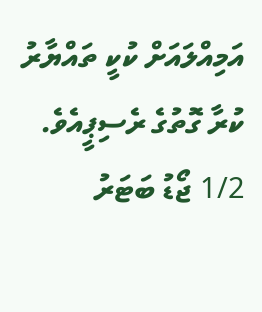އަމިއްލައަށް ކުކީ ތައްޔާރު ކުރާ ގޮތުގެ ރެސިޕީއެވެ.
1/2 ޖޯޑު ބަޓަރު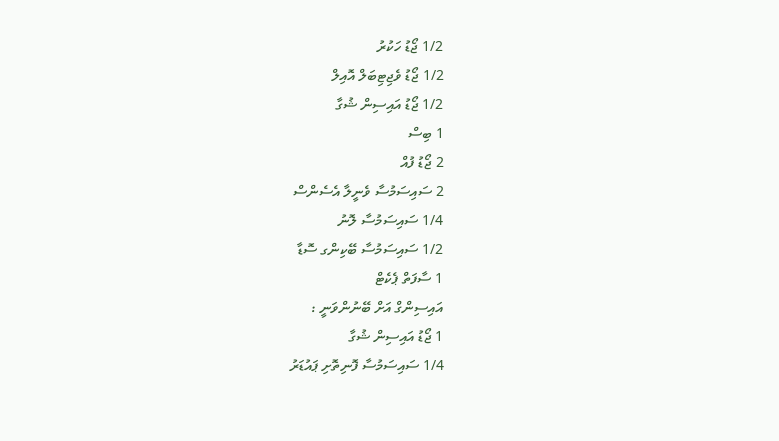1/2 ޖޯޑު ހަކުރު
1/2 ޖޯޑު ވެޖިޓިބަލް އޮއިލް
1/2 ޖޯޑު އައިސިން ޝުގާ
1 ބިސް
2 ޖޯޑު ފުއް
2 ސައިސަމުސާ ވެނީލާ އެސެންސް
1/4 ސައިސަމުސާ ލޮނު
1/2 ސައިސަމުސާ ބޭކިންގ ސޮޑާ
1 ސާފަތް ޕެކެޓް
އައިސިންގް އަށް ބޭނުންވަނީ :
1 ޖޯޑު އައިސިން ޝުގާ
1/4 ސައިސަމުސާ ފޮނިތޮށި ޕައުޑަރު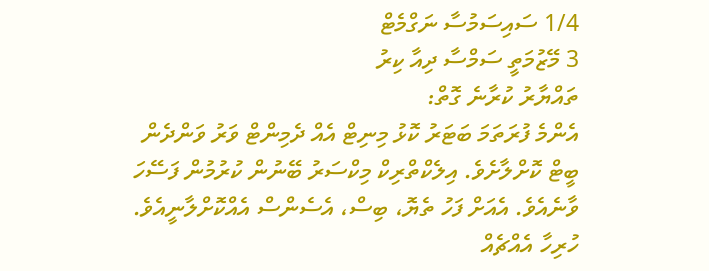1/4 ސައިސަމުސާ ނަގްމެޓް
3 މޭޒުމަތީ ސަމްސާ ދިއާ ކިރު
ތައްޔާރު ކުރާނެ ގޮތް:
އެންމެ ފުރަތަމަ ބަޓަރު ކޮޅު މިނިޓް އެއް ދެމިންޓް ވަރު ވަންދެން ބީޓް ކޮށްލާށެވެ. އިލެކްތްރިކް މިކްސަރު ބޭނުން ކުރުމުން ފަސޭހަ ވާނެއެވެ. އެއަށް ފަހު ތެޔޮ، ބިސް، އެސެންސް އެއްކޮށްލާނީއެވެ. ހުރިހާ އެއްޗެއް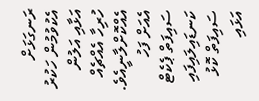ރަނގަޅަށް އެކުވުމުން ހަކުރު އަޅާއި އަލުން ހުރިހާ އެއްޗެއް އެއްކޮށްލާނީއެވެ. އެއަށް ފަހު ސައިފަތް ޕެކެޓް ކަނޑައިލައިފައި ސައިފަތް ކޮޅު އަޅައި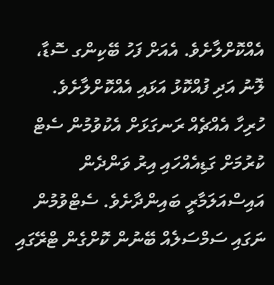އެއްކޮށްލާށެވެ. އެއަށް ފަހު ބޭކިންގ ސޮޑާ، ލޮނު އަދި ފުއްކޮޅު އަޅައި އެއްކޮށްލާށެވެ.
ހުރިހާ އެއްޗެއް ރަނގަޅަށް އެކުވުމުން ސެޓް ކުރުމަށް ގަޑިއެއްހައި އިރު ވަންދެން އައިސްއަލަމާރީ ބައިންދާށެވެ. ސެޓްވުމުން ނަގައި ސަމްސަލެއް ބޭނުން ކޮށްގެން ޓްރޭގައި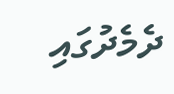ދެމެދުގައި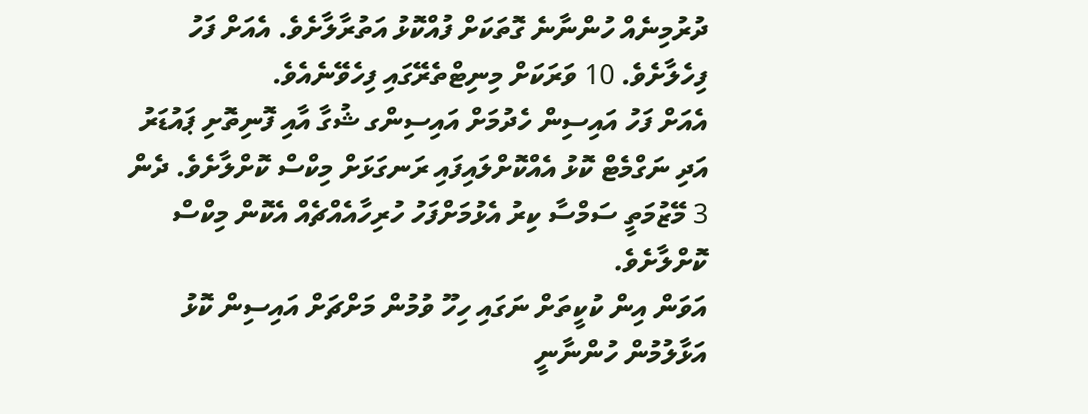ދުރުމިނެއް ހުންނާނެ ގޮތަކަށް ފުއްކޮޅު އަތުރާލާށެވެ. އެއަށް ފަހު ފިހެލާށެވެ. 10 ވަރަކަށް މިނިޓްތެރޭގައި ފިހެވޭނެއެވެ.
އެއަށް ފަހު އައިސިން ހެދުމަށް އައިސިންގ ޝުގާ އާއި ފޮނިތޮށި ޕައުޑަރު އަދި ނަގްމެޓް ކޮޅު އެއްކޮށްލައިފައި ރަނގަޅަށް މިކްސް ކޮށްލާށެވެ. ދެން 3 މޭޒުމަތީ ސަމްސާ ކިރު އެޅުމަށްފަހު ހުރިހާއެއްޗެއް އެކޮން މިކްސް ކޮށްލާށެވެ.
އަވަން އިން ކުކީތަށް ނަގައި ހިހޫ ވުމުން މަށްޗަށް އައިސިން ކޮޅު އަޅާލުމުން ހުންނާނީ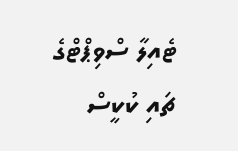ޓެއިލާ ސްވިޕްޓްގެ ޗައި ކުކީސް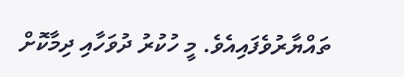ތައްޔާރުވެފައިއެވެ. މީ ހުކުރު ދުވަހާއި ދިމާކޮށް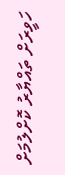ހަވީރަށް ތައްޔާރު ކޮށްލުމަށް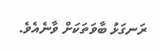ރަނގަޅު ބާވަތަކަށް ވާނެއެވެ.